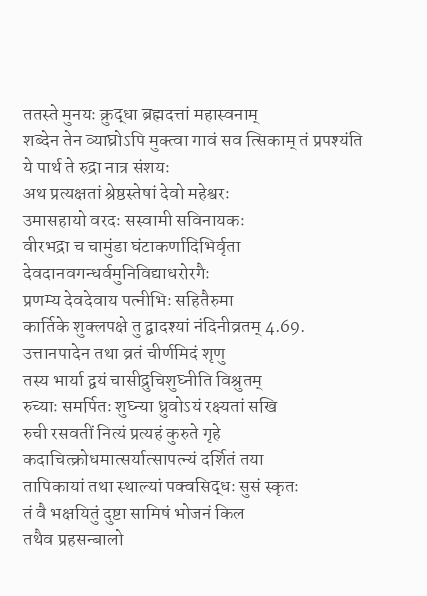ततस्ते मुनयः क्रुद्धा ब्रह्मदत्तां महास्वनाम्
शब्देन तेन व्याघ्रोऽपि मुक्त्वा गावं सव त्सिकाम् तं प्रपश्यंति ये पार्थ ते रुद्रा नात्र संशयः
अथ प्रत्यक्षतां श्रेष्ठस्तेषां देवो महेश्वरः
उमासहायो वरदः सस्वामी सविनायकः
वीरभद्रा च चामुंडा घंटाकर्णादिभिर्वृता देवदानवगन्धर्वमुनिविद्याधरोरगैः
प्रणम्य देवदेवाय पत्नीभिः सहितैरुमा
कार्तिके शुक्लपक्षे तु द्वादश्यां नंदिनीव्रतम् 4.69.
उत्तानपादेन तथा व्रतं चीर्णमिदं शृणु
तस्य भार्या द्वयं चासीद्रुचिशुघ्नीति विश्रुतम्
रुच्याः समर्पितः शुघ्न्या ध्रुवोऽयं रक्ष्यतां सखि
रुची रसवतीं नित्यं प्रत्यहं कुरुते गृहे
कदाचित्क्रोधमात्सर्यात्सापत्न्यं दर्शितं तया
तापिकायां तथा स्थाल्यां पक्वसिद्धः सुसं स्कृतः
तं वै भक्षयितुं दुष्टा सामिषं भोजनं किल
तथैव प्रहसन्बालो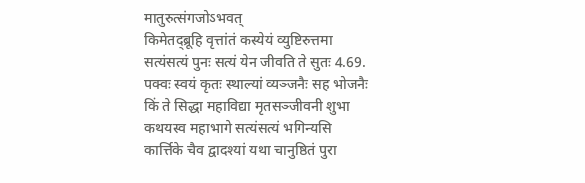मातुरुत्संगजोऽभवत्
किमेतद्ब्रूहि वृत्तांतं कस्येयं व्युष्टिरुत्तमा
सत्यंसत्यं पुनः सत्यं येन जीवति ते सुतः 4.69.
पक्वः स्वयं कृतः स्थाल्यां व्यञ्जनैः सह भोजनैः
किं ते सिद्धा महाविद्या मृतसञ्जीवनी शुभा
कथयस्व महाभागे सत्यंसत्यं भगिन्यसि
कार्त्तिके चैव द्वादश्यां यथा चानुष्ठितं पुरा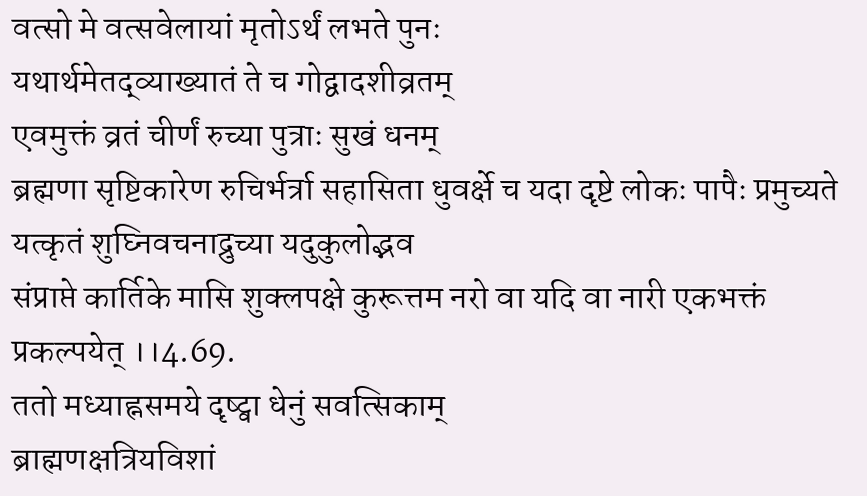वत्सो मे वत्सवेलायां मृतोऽर्थं लभते पुनः
यथार्थमेतद्व्याख्यातं ते च गोद्वादशीव्रतम्
एवमुक्तं व्रतं चीर्णं रुच्या पुत्राः सुखं धनम्
ब्रह्मणा सृष्टिकारेण रुचिर्भर्त्रा सहासिता धुवर्क्षे च यदा दृष्टे लोकः पापैः प्रमुच्यते
यत्कृतं शुघ्निवचनाद्रुच्या यदुकुलोद्भव
संप्राप्ते कार्तिके मासि शुक्लपक्षे कुरूत्तम नरो वा यदि वा नारी एकभक्तं प्रकल्पयेत् ।।4.69.
ततो मध्याह्नसमये दृष्ट्वा धेनुं सवत्सिकाम्
ब्राह्मणक्षत्रियविशां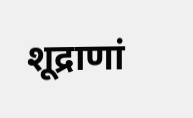शूद्राणां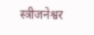स्त्रीजनेश्वर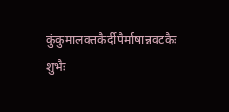कुंकुमालक्तकैर्दीपैर्माषान्नवटकैः शुभैः